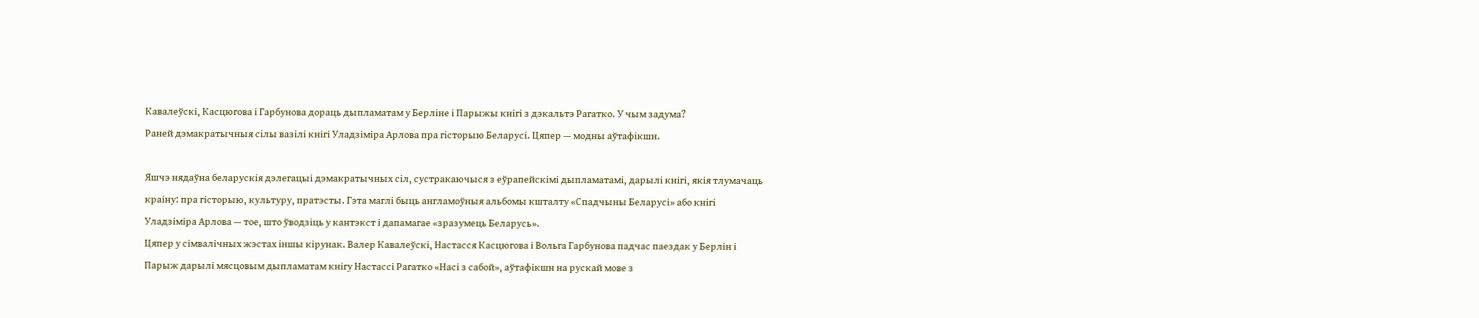Кавалеўскі, Касцюгова і Гарбунова дораць дыпламатам у Берліне і Парыжы кнігі з дэкальтэ Рагатко. У чым задума?
Раней дэмакратычныя сілы вазілі кнігі Уладзіміра Арлова пра гісторыю Беларусі. Цяпер — модны аўтафікшн.

Яшчэ нядаўна беларускія дэлегацыі дэмакратычных сіл, сустракаючыся з еўрапейскімі дыпламатамі, дарылі кнігі, якія тлумачаць краіну: пра гісторыю, культуру, пратэсты. Гэта маглі быць англамоўныя альбомы кшталту «Спадчыны Беларусі» або кнігі Уладзіміра Арлова — тое, што ўводзіць у кантэкст і дапамагае «зразумець Беларусь».
Цяпер у сімвалічных жэстах іншы кірунак. Валер Кавалеўскі, Настасся Касцюгова і Вольга Гарбунова падчас паездак у Берлін і Парыж дарылі мясцовым дыпламатам кнігу Настассі Рагатко «Насі з сабой», аўтафікшн на рускай мове з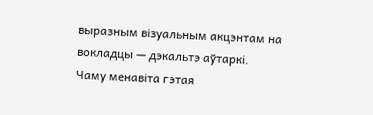выразным візуальным акцэнтам на вокладцы — дэкальтэ аўтаркі.
Чаму менавіта гэтая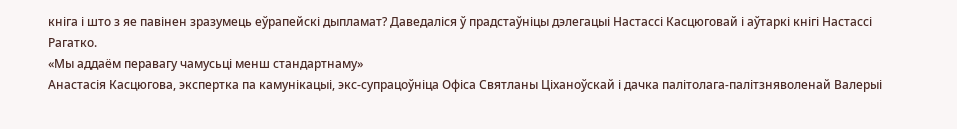кніга і што з яе павінен зразумець еўрапейскі дыпламат? Даведаліся ў прадстаўніцы дэлегацыі Настассі Касцюговай і аўтаркі кнігі Настассі Рагатко.
«Мы аддаём перавагу чамусьці менш стандартнаму»
Анастасія Касцюгова, экспертка па камунікацыі, экс-супрацоўніца Офіса Святланы Ціханоўскай і дачка палітолага-палітзняволенай Валерыі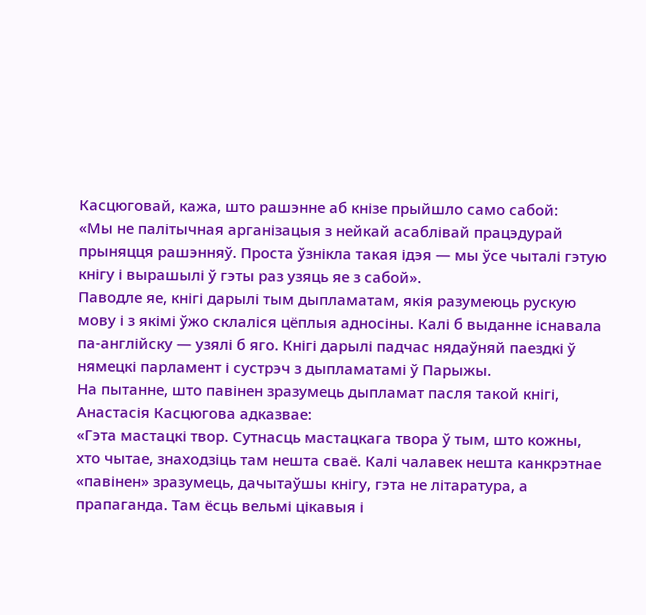Касцюговай, кажа, што рашэнне аб кнізе прыйшло само сабой:
«Мы не палітычная арганізацыя з нейкай асаблівай працэдурай прыняцця рашэнняў. Проста ўзнікла такая ідэя — мы ўсе чыталі гэтую кнігу і вырашылі ў гэты раз узяць яе з сабой».
Паводле яе, кнігі дарылі тым дыпламатам, якія разумеюць рускую мову і з якімі ўжо склаліся цёплыя адносіны. Калі б выданне існавала па-англійску — узялі б яго. Кнігі дарылі падчас нядаўняй паездкі ў нямецкі парламент і сустрэч з дыпламатамі ў Парыжы.
На пытанне, што павінен зразумець дыпламат пасля такой кнігі, Анастасія Касцюгова адказвае:
«Гэта мастацкі твор. Сутнасць мастацкага твора ў тым, што кожны, хто чытае, знаходзіць там нешта сваё. Калі чалавек нешта канкрэтнае «павінен» зразумець, дачытаўшы кнігу, гэта не літаратура, а прапаганда. Там ёсць вельмі цікавыя і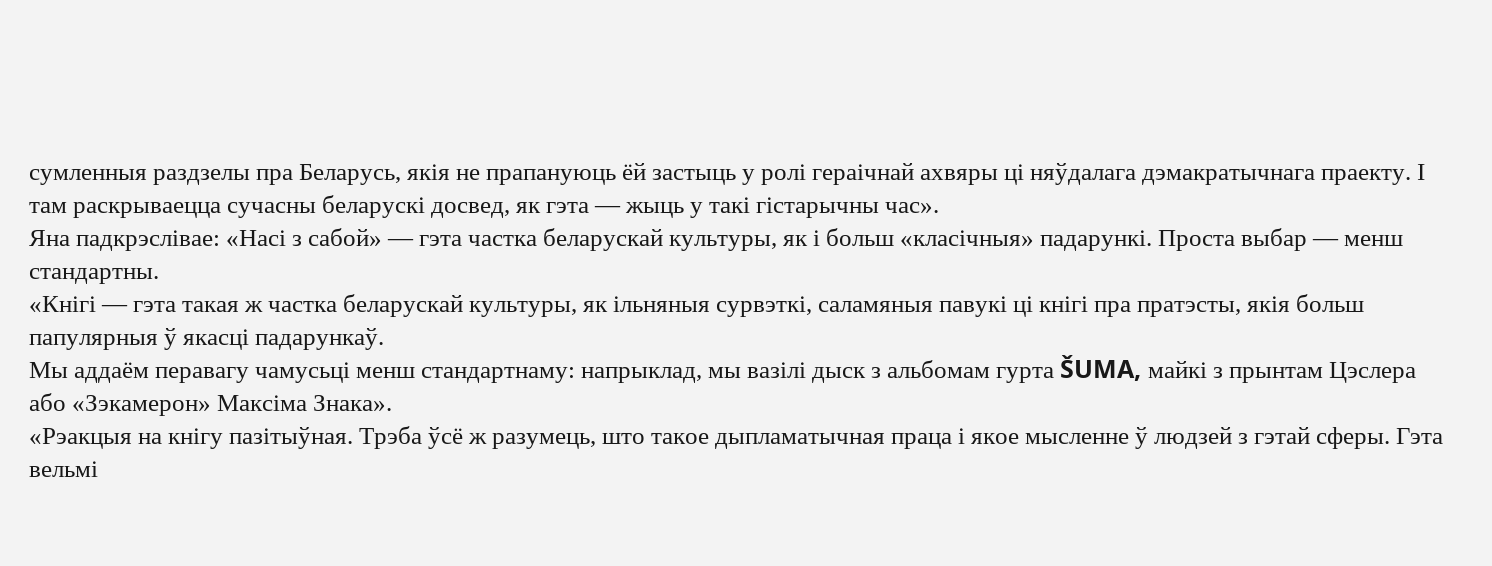сумленныя раздзелы пра Беларусь, якія не прапануюць ёй застыць у ролі гераічнай ахвяры ці няўдалага дэмакратычнага праекту. І там раскрываецца сучасны беларускі досвед, як гэта — жыць у такі гістарычны час».
Яна падкрэслівае: «Насі з сабой» — гэта частка беларускай культуры, як і больш «класічныя» падарункі. Проста выбар — менш стандартны.
«Кнігі — гэта такая ж частка беларускай культуры, як ільняныя сурвэткі, саламяныя павукі ці кнігі пра пратэсты, якія больш папулярныя ў якасці падарункаў.
Мы аддаём перавагу чамусьці менш стандартнаму: напрыклад, мы вазілі дыск з альбомам гурта ŠUMA, майкі з прынтам Цэслера або «Зэкамерон» Максіма Знака».
«Рэакцыя на кнігу пазітыўная. Трэба ўсё ж разумець, што такое дыпламатычная праца і якое мысленне ў людзей з гэтай сферы. Гэта вельмі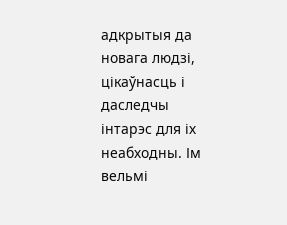адкрытыя да новага людзі, цікаўнасць і даследчы інтарэс для іх неабходны. Ім вельмі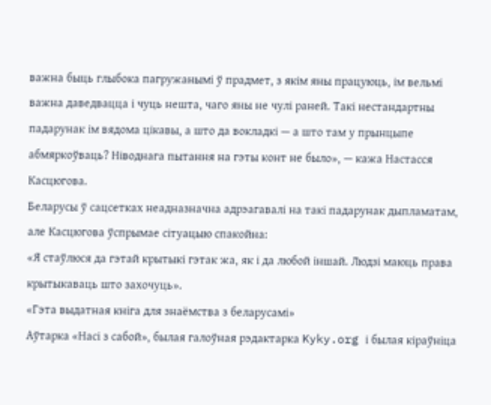важна быць глыбока пагружанымі ў прадмет, з якім яны працуюць, ім вельмі важна даведвацца і чуць нешта, чаго яны не чулі раней. Такі нестандартны падарунак ім вядома цікавы, а што да вокладкі — а што там у прынцыпе абмяркоўваць? Ніводнага пытання на гэты конт не было», — кажа Настасся Касцюгова.
Беларусы ў сацсетках неадназначна адрэагавалі на такі падарунак дыпламатам, але Касцюгова ўспрымае сітуацыю спакойна:
«Я стаўлюся да гэтай крытыкі гэтак жа, як і да любой іншай. Людзі маюць права крытыкаваць што захочуць».
«Гэта выдатная кніга для знаёмства з беларусамі»
Аўтарка «Насі з сабой», былая галоўная рэдактарка Kyky.org і былая кіраўніца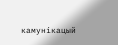камунікацый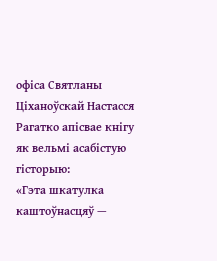офіса Святланы Ціханоўскай Настасся Рагатко апісвае кнігу як вельмі асабістую гісторыю:
«Гэта шкатулка каштоўнасцяў —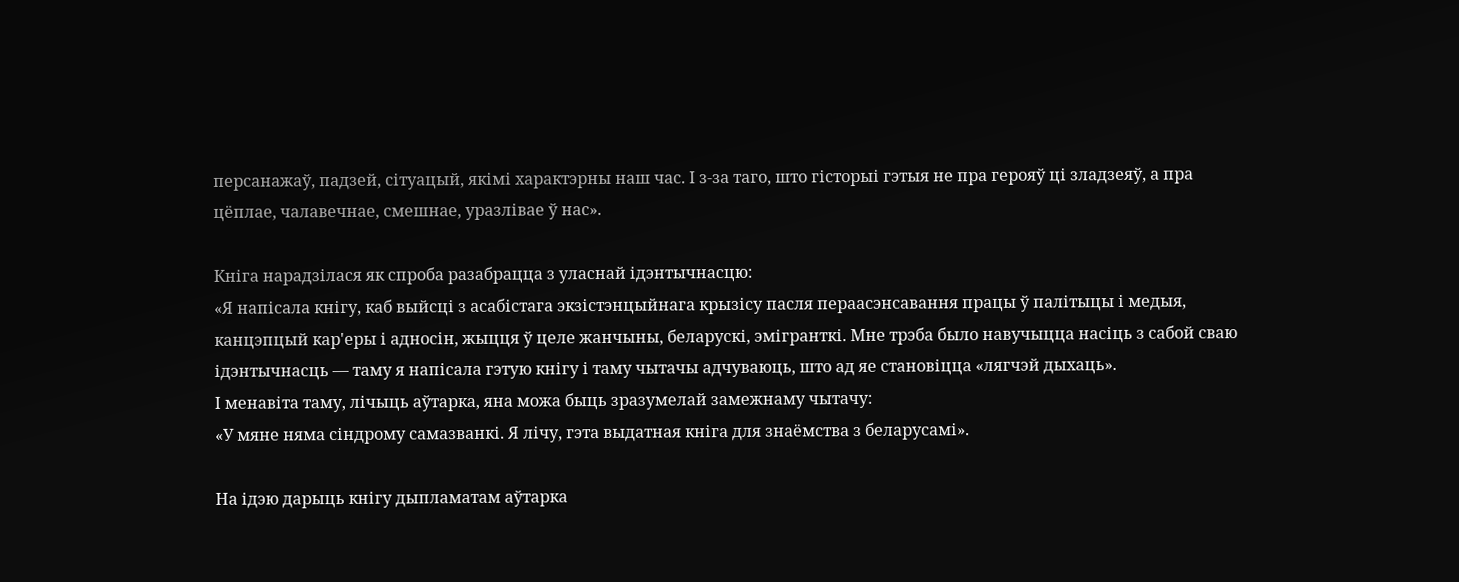персанажаў, падзей, сітуацый, якімі характэрны наш час. І з-за таго, што гісторыі гэтыя не пра герояў ці зладзеяў, а пра цёплае, чалавечнае, смешнае, уразлівае ў нас».

Кніга нарадзілася як спроба разабрацца з уласнай ідэнтычнасцю:
«Я напісала кнігу, каб выйсці з асабістага экзістэнцыйнага крызісу пасля пераасэнсавання працы ў палітыцы і медыя, канцэпцый кар'еры і адносін, жыцця ў целе жанчыны, беларускі, эмігранткі. Мне трэба было навучыцца насіць з сабой сваю ідэнтычнасць — таму я напісала гэтую кнігу і таму чытачы адчуваюць, што ад яе становіцца «лягчэй дыхаць».
І менавіта таму, лічыць аўтарка, яна можа быць зразумелай замежнаму чытачу:
«У мяне няма сіндрому самазванкі. Я лічу, гэта выдатная кніга для знаёмства з беларусамі».

На ідэю дарыць кнігу дыпламатам аўтарка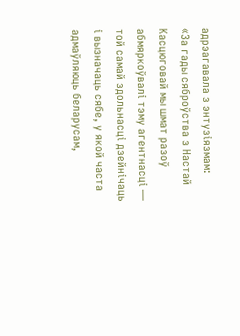адрэагавала з энтузіязмам:
«За гады сяброўства з Настай Касцюговай мы шмат разоў абмяркоўвалі тэму агентнасці — той самай здольнасці дзейнічаць і вызначаць сябе, у якой часта адмаўляюць беларусам,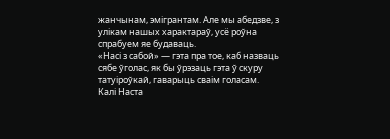жанчынам, эмігрантам. Але мы абедзве, з улікам нашых характараў, усё роўна спрабуем яе будаваць.
«Насі з сабой» — гэта пра тое, каб назваць сябе ўголас, як бы ўрэзаць гэта ў скуру татуіроўкай, гаварыць сваім голасам.
Калі Наста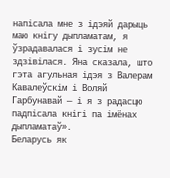напісала мне з ідэяй дарыць маю кнігу дыпламатам, я ўзрадавалася і зусім не здзівілася. Яна сказала, што гэта агульная ідэя з Валерам Кавалеўскім і Воляй Гарбунавай — і я з радасцю падпісала кнігі па імёнах дыпламатаў».
Беларусь як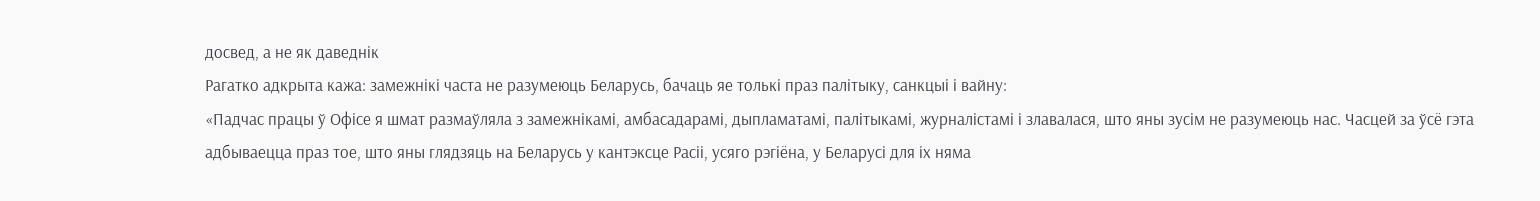досвед, а не як даведнік
Рагатко адкрыта кажа: замежнікі часта не разумеюць Беларусь, бачаць яе толькі праз палітыку, санкцыі і вайну:
«Падчас працы ў Офісе я шмат размаўляла з замежнікамі, амбасадарамі, дыпламатамі, палітыкамі, журналістамі і злавалася, што яны зусім не разумеюць нас. Часцей за ўсё гэта адбываецца праз тое, што яны глядзяць на Беларусь у кантэксце Расіі, усяго рэгіёна, у Беларусі для іх няма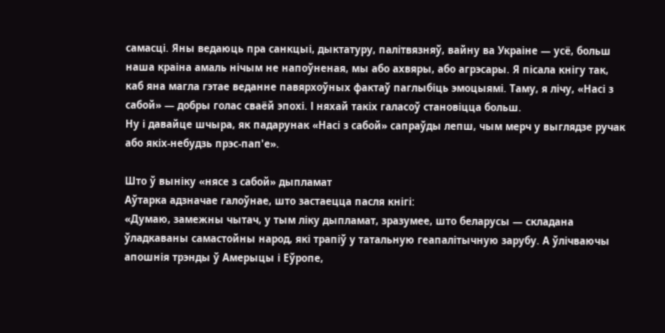самасці. Яны ведаюць пра санкцыі, дыктатуру, палітвязняў, вайну ва Украіне — усё, больш наша краіна амаль нічым не напоўненая, мы або ахвяры, або агрэсары. Я пісала кнігу так, каб яна магла гэтае веданне павярхоўных фактаў паглыбіць эмоцыямі. Таму, я лічу, «Насі з сабой» — добры голас сваёй эпохі. І няхай такіх галасоў становіцца больш.
Ну і давайце шчыра, як падарунак «Насі з сабой» сапраўды лепш, чым мерч у выглядзе ручак або якіх-небудзь прэс-пап'е».

Што ў выніку «нясе з сабой» дыпламат
Аўтарка адзначае галоўнае, што застаецца пасля кнігі:
«Думаю, замежны чытач, у тым ліку дыпламат, зразумее, што беларусы — складана ўладкаваны самастойны народ, які трапіў у татальную геапалітычную зарубу. А ўлічваючы апошнія трэнды ў Амерыцы і Еўропе,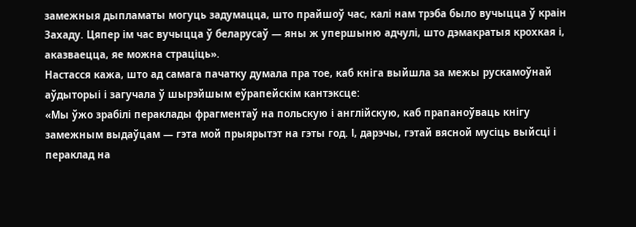замежныя дыпламаты могуць задумацца, што прайшоў час, калі нам трэба было вучыцца ў краін Захаду. Цяпер ім час вучыцца ў беларусаў — яны ж упершыню адчулі, што дэмакратыя крохкая і, аказваецца, яе можна страціць».
Настасся кажа, што ад самага пачатку думала пра тое, каб кніга выйшла за межы рускамоўнай аўдыторыі і загучала ў шырэйшым еўрапейскім кантэксце:
«Мы ўжо зрабілі пераклады фрагментаў на польскую і англійскую, каб прапаноўваць кнігу замежным выдаўцам — гэта мой прыярытэт на гэты год. І, дарэчы, гэтай вясной мусіць выйсці і пераклад на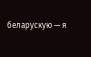беларускую — я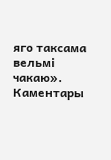яго таксама вельмі чакаю».
Каментары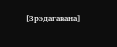[Зрэдагавана]